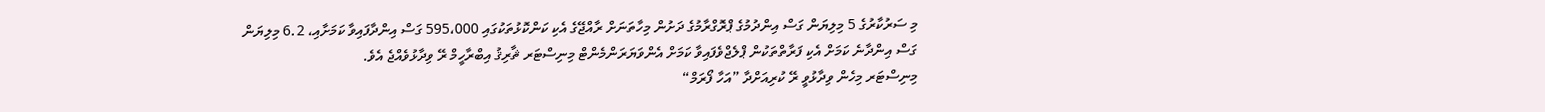މި ސަރުކާރުގެ 5 މިލިޔަން ގަސް އިންދުމުގެ ޕްރޮގްރާމުގެ ދަށުން މިހާތަނަށް ރާއްޖޭގެ އެކި ކަންކޮޅުތަކުގައި 595،000 ގަސް އިންދާފައިވާ ކަމަށާއި، 6.2 މިލިޔަން ގަސް އިންދާނެ ކަމަށް އެކި ފަރާތްތަކުން ޕްލެޖްވެފައިވާ ކަމަށް އެންވަޔަރަންމެންޓް މިނިސްޓަރ ޘާރިޤު އިބްރާހީމް ރޭ ވިދާޅުވެއްޖެ އެވެ.
މިނިސްޓަރ މިހެން ވިދާޅުވީ ރޭ ކުރިއަށްދާ ”އަހާ ފޯރަމް“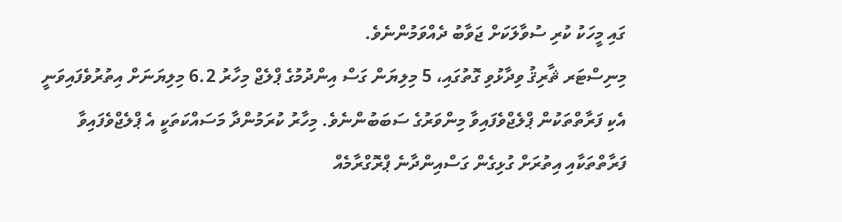ގައި މީހަކު ކުރި ސުވާލަކަށް ޖަވާބު ދެއްވަމުންނެވެ.
މިނިސްޓަރ ޘާރިޤު ވިދާޅުވި ގޮތުގައި، 5 މިލިޔަން ގަސް އިންދުމުގެ ޕްލެޖް މިހާރު 6.2 މިލިޔަނަށް އިތުރުވެފައިވަނީ އެކި ފަރާތްތަކުން ޕްލެޖްވެފައިވާ މިންވަރުގެ ސަބަބުންނެވެ. މިހާރު ކުރަމުންދާ މަސައްކަތަކީ އެ ޕްލެޖްވެފައިވާ ފަރާތްތަކާއި އިތުރަށް ގުޅިގެން ގަސްއިންދާނެ ޕްރޮގްރާމެއް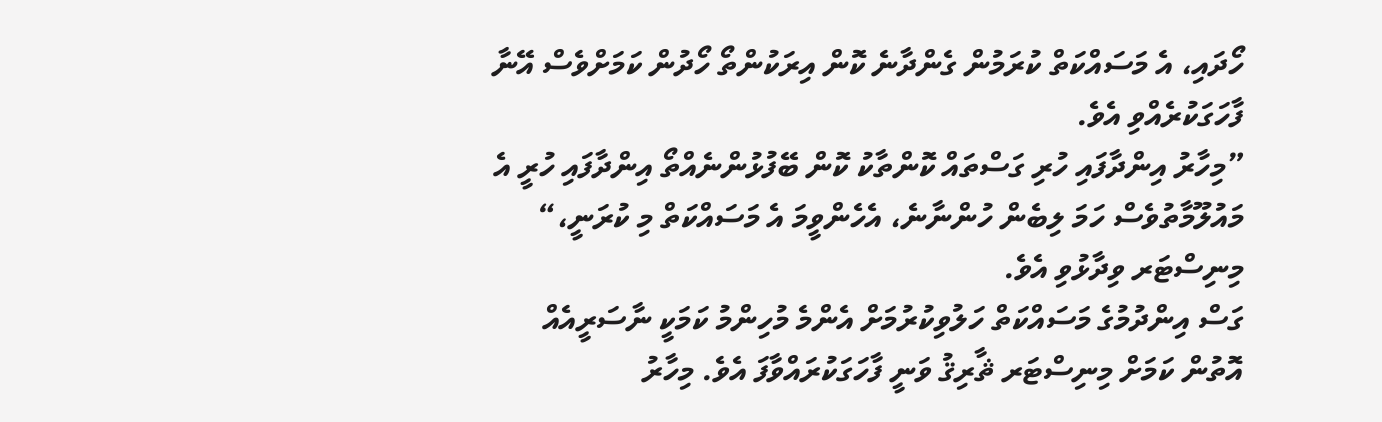ހޯދައި، އެ މަސައްކަތް ކުރަމުން ގެންދާނެ ކޮން އިރަކުންތޯ ހޯދުން ކަމަށްވެސް އޭނާ ފާހަގަކުރެއްވި އެވެ.
”މިހާރު އިންދާފައި ހުރި ގަސްތައް ކޮންތާކު ކޮން ބޭފުޅުންނެއްތޯ އިންދާފައި ހުރީ އެ މައުލޫމާތުވެސް ހަމަ ލިބެން ހުންނާނެ، އެހެންވީމަ އެ މަސައްކަތް މި ކުރަނީ،“ މިނިސްޓަރ ވިދާޅުވި އެވެ.
ގަސް އިންދުމުގެ މަސައްކަތް ހަލުވިކުރުމަށް އެންމެ މުހިންމު ކަމަކީ ނާސަރީއެއް އޮތުން ކަމަށް މިނިސްޓަރ ޘާރިޤު ވަނީ ފާހަގަކުރައްވާފަ އެވެ. މިހާރު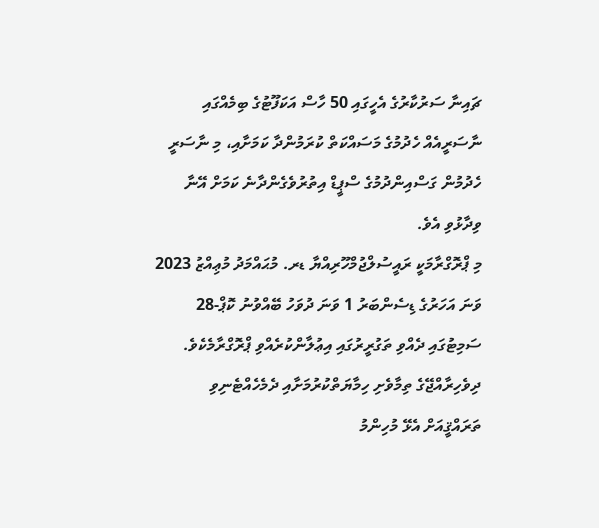ޗައިނާ ސަރުކާރުގެ އެހީގައި 50 ހާސް އަކަފޫޓުގެ ބިމެއްގައި ނާސަރީއެއް ހެދުމުގެ މަސައްކަތް ކުރަމުންދާ ކަމަށާއި، މި ނާސަރީ ހެދުމުން ގަސްއިންދުމުގެ ސްޕީޑް އިތުރުވެގެންދާނެ ކަމަށް އޭނާ ވިދާޅުވި އެވެ.
މި ޕްރޮގްރާމަކީ ރައީސުލްޖުމްހޫރިއްޔާ ޑރ. މުޙައްމަދު މުޢިއްޒު 2023 ވަނަ އަހަރުގެ ޑިސެންބަރު 1 ވަނަ ދުވަހު ބޭއްވުނު ކޮޕް-28 ސަމިޓުގައި ދެއްވި ތަގުރީރުގައި އިޢުލާންކުރެއްވި ޕްރޮގްރާމެކެވެ. ދިވެހިރާއްޖޭގެ ތިމާވެށި ހިމާޔަތްކުރުމަށާއި ދެމެހެއްޓެނިވި ތަރައްޤީއަށް އެޅޭ މުހިންމު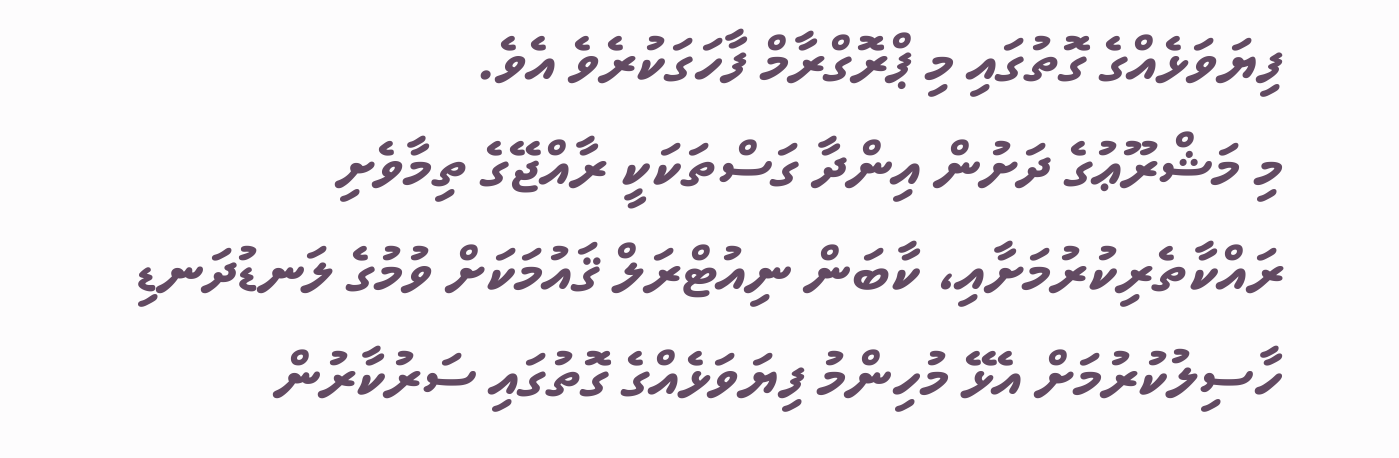ފިޔަވަޅެއްގެ ގޮތުގައި މި ޕްރޮގްރާމް ފާހަގަކުރެވެ އެވެ.
މި މަޝްރޫޢުގެ ދަށުން އިންދާ ގަސްތަކަކީ ރާއްޖޭގެ ތިމާވެށި ރައްކާތެރިކުރުމަށާއި، ކާބަން ނިއުޓްރަލް ޤައުމަކަށް ވުމުގެ ލަނޑުދަނޑި ހާސިލުކުރުމަށް އެޅޭ މުހިންމު ފިޔަވަޅެއްގެ ގޮތުގައި ސަރުކާރުން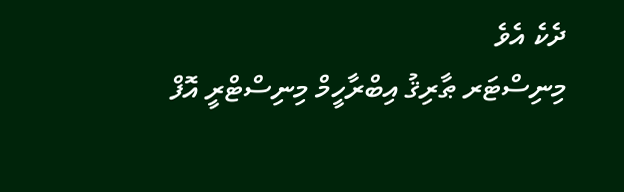ދެކެ އެވެ
މިނިސްޓަރ ޠާރިޤު އިބްރާހީމް މިނިސްޓްރީ އޮފް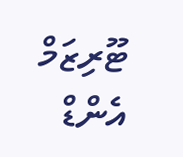ޓޫރިޒަމް އެންޑް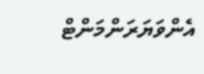އެންވަޔަރަންމަންޓް